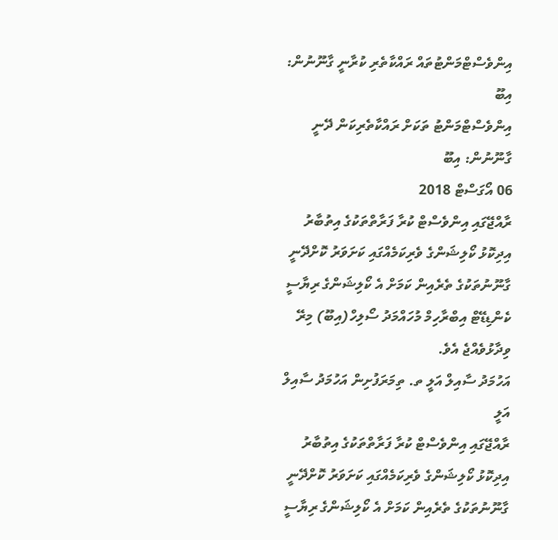އިންވެސްޓްމަންޓުތައް ރައްކާތެރި ކުރާނީ ގާނޫނުން: އިބޫ
އިންވެސްޓްމަންޓު ތަކަށް ރައްކާތެރިކަން ދޭނީ ގާނޫނުން: އިބޫ
06 އޯގަސްޓް 2018
ރާއްޖޭގައި އިންވެސްޓް ކުރާ ފަރާތްތަކުގެ އިތުބާރު އިދިކޮޅު ކޯލިޝަންގެ ވެރިކަމެއްގައި ކަށަވަރު ކޮށްދޭނީ ގާނޫނުތަކުގެ ތެރެއިން ކަމަށް އެ ކޯލިޝަންގެ ރިޔާސީ ކެންޑިޑޭޓް އިބްރާހިމް މުހައްމަދު ސޯލިހް(އިބޫ) މިރޭ ވިދާޅުވެއްޖެ އެވެ.
އަހުމަދު ސާއިލް އަލީ ތ. ތިމަރަފުށިން އަހުމަދު ސާއިލް އަލީ
ރާއްޖޭގައި އިންވެސްޓް ކުރާ ފަރާތްތަކުގެ އިތުބާރު އިދިކޮޅު ކޯލިޝަންގެ ވެރިކަމެއްގައި ކަށަވަރު ކޮށްދޭނީ ގާނޫނުތަކުގެ ތެރެއިން ކަމަށް އެ ކޯލިޝަންގެ ރިޔާސީ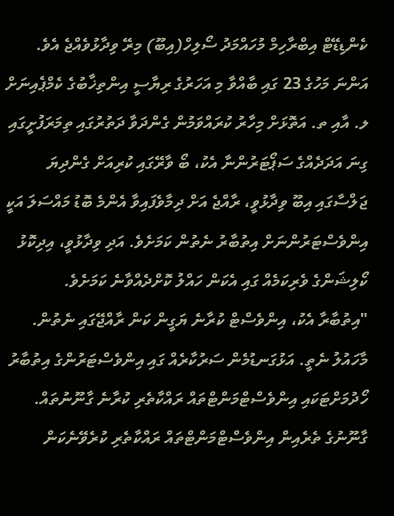ކެންޑިޑޭޓް އިބްރާހިމް މުހައްމަދު ސޯލިހް(އިބޫ) މިރޭ ވިދާޅުވެއްޖެ އެވެ.
އަންނަ މަހުގެ 23 ގައި ބާއްވާ މި އަހަރުގެ ރިޔާސީ އިންތިޚާބުގެ ކެމްޕެއިނަށް ލ. އާއި ތ. އަތޮޅަށް މިހާރު ކުރައްވަމުން ގެންދަވާ ދަތުރުގައި ތިމަރަފުށީގައި ގިނަ އަދަދެއްގެ ސަޕޯޓަރުންނާ އެކު، ބޯ ވާރޭގައި ކުރިއަށް ގެންދިޔަ ޖަލްސާގައި އިބޫ ވިދާޅުވީ، ރާއްޖެ އަށް ދިމާވެފައިވާ އެންމެ ބޮޑު މައްސަލަ އަކީ އިންވެސްޓަރުންނަށް އިތުބާރު ނެތުން ކަމަށެވެ. އަދި ވިދާޅުވީ، އިދިކޮޅު ކޯލިޝަންގެ ވެރިކަމެއް ގައި އެކަން ހައްލު ކޮށްދެއްވާނެ ކަމަށެވެ.
"އިތުބާރާ އެކު، އިންވެސްޓް ކުރާނެ ޔަގީން ކަން ރާއްޖޭގައި ނެތުން. މާހައުލު ނެތީ. އަޅުގަނޑުމެން ސަރުކާރެއް ގައި އިންވެސްޓަރުންގެ އިތުބާރު ހޯދުމަށްޓަކައި އިންވެސްޓްމަންޓްތައް ރައްކާތެރި ކުރާނެ ގާނޫނުތައް. ގާނޫނުގެ ތެރެއިން އިންވެސްޓްމަންޓްތައް ރައްކާތެރި ކުރެވޭނެކަން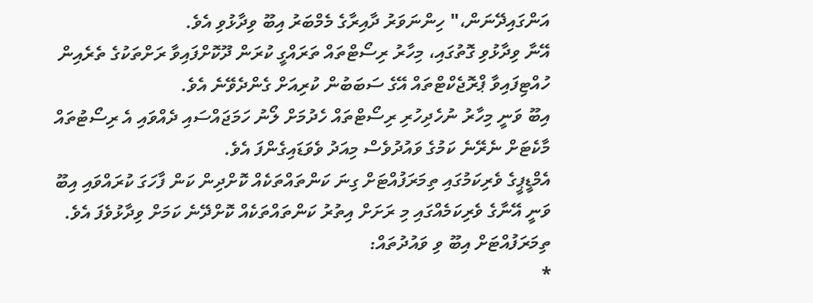އަންގައިދޭނަން،" ހިންނަވަރު ދާއިރާގެ މެމްބަރު އިބޫ ވިދާޅުވި އެވެ.
އޭނާ ވިދާޅުވި ގޮތުގައި، މިހާރު ރިސޯޓްތައް ތަރައްގީ ކުރަން ދޫކޮށްފައިވާ ރަށްތަކުގެ ތެރެއިން ހުއްޓިފައިވާ ޕްރޮޖެކްޓްތައް އޭގެ ސަބަބުން ކުރިއަށް ގެންދެވޭނެ އެވެ.
އިބޫ ވަނީ މިހާރު ނުހެދިހުރި ރިސޯޓްތައް ހެދުމަށް ލޯނު ހަމަޖައްސައި ދެއްވައި އެ ރިސޯޓުތައް މާކެޓަށް ނެރޭނެ ކަމުގެ ވައުދުވެސް މިއަދު ވެވަޑައިގެންފަ އެވެ.
އެމްޑީޕީގެ ވެރިކަމުގައި ތިމަރަފުއްޓަށް ގިނަ ކަންތައްތަކެއް ކޮށްދިން ކަން ފާހަގަ ކުރައްވައި އިބޫ ވަނީ އޭނާގެ ވެރިކަމެއްގައި މި ރަށަށް އިތުރު ކަންތައްތަކެއް ކޮށްދޭނެ ކަމަށް ވިދާޅުވެފަ އެވެ.
ތިމަރަފުއްޓަށް އިބޫ ވި ވައުދުތައް:
*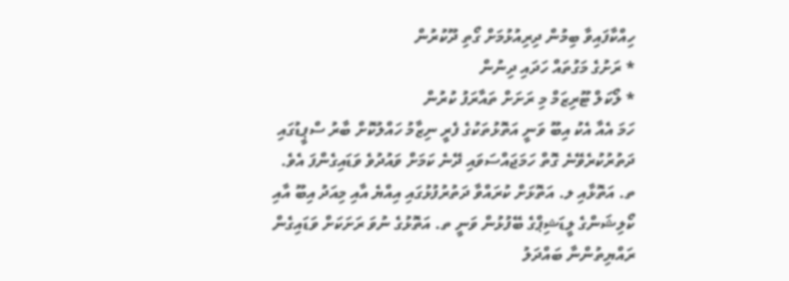ހިއްކާފައިވާ ބިމުން ދިރިއުޅުމަށް ގޯތި ދޫކުރުން
* ރަށުގެ މަގުތައް ހަދައި ދިނުން
* ލޯކަލް ޓޫރިޒަމް މި ރަށަށް ތައާރަފު ކުރުން
ހަމަ އެއާ އެކު އިބޫ ވަނީ އަތޮޅުތަކުގެ ފެރީ ނިޒާމު ހައްލުކޮށް ބާރު ސްޕީޑުގައި ދަތުރުކުރެވޭނެ ގޮތް ހަމަޖައްސަވައި ދޭނެ ކަމަށް ވައުދުވެ ވަޑައިގެންފަ އެވެ.
ތ. އަތޮޅާއި ލ. އަތޮޅަށް ކުރައްވާ ދަތުރުފުޅުގައި އިއްޔެ އާއި މިއަދު އިބޫ އާއި ކޯލިޝަންގެ ލީޑަޝިޕްގެ ބޭފުޅުން ވަނީ ތ. އަތޮޅުގެ ނުވަ ރަށަކަށް ވަޑައިގެން ރައްޔިތުންނާ ބައްދަލު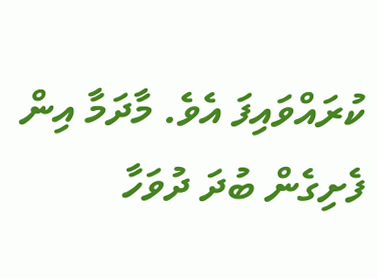ކުރައްވައިފަ އެވެ. މާދަމާ އިން ފެށިގެން ބުދަ ދުވަހާ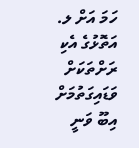ހަމަ އަށް ލ. އަތޮޅުގެ އެކި ރަށްތަކަށް ވަޑައިގަތުމަށް އިބޫ ވަނީ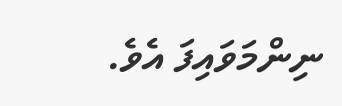ނިންމަވައިފަ އެވެ.